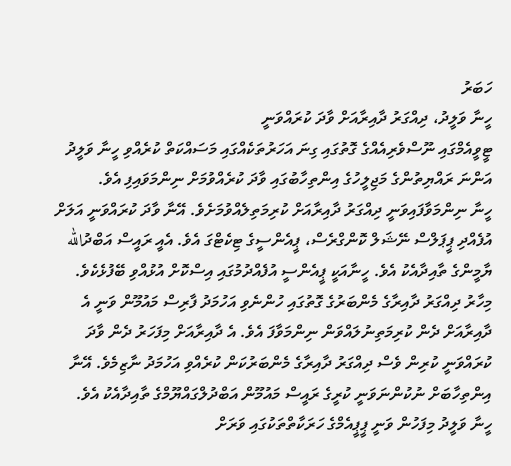ހަބަރު
ހީނާ ވަލީދު، ދިއްގަރު ދާއިރާއަށް ވާދަ ކުރައްވަނީ
ޓީވީއެމްގައި ނޫސްވެރިއެއްގެ ގޮތުގައި ގިނަ އަހަރުތަކެއްގައި މަސައްކަތް ކުރެއްވި ހީނާ ވަލީދު އަންނަ ރައްޔިތުންގެ މަޖިލީހުގެ އިންތިހާބުގައި ވާދަ ކުރެއްވުމަށް ނިންމަވައިފި އެވެ.
ހީނާ ނިންމަވާފައިވަނީ ދިއްގަރު ދާއިރާއަށް ކުރިމަތިލެއްވުމަށެވެ. އޭނާ ވާދަ ކުރައްވަނީ އަލަށް އުފެއްދި ޕީޕަލްސް ނޭޝަލް ކޮންގްރެސް، ޕީއެންސީގެ ޓިކެޓްގަ އެވެ. އެއީ ރައީސް އަބްދުالله ޔާމީންގެ ތާއިދާއެކު އެވެ. ހީނާއަކީ ޕީއެންސީ އުފެއްދުމުގައި އިސްކޮށް އުޅުއްވި ބޭފުޅެކެވެ.
މިހާރު ދިއްގަރު ދާއިރާގެ މެންބަރުގެ ގޮތުގައި ހުންނެވި އަހުމަދު ފާރިސް މައުމޫން ވަނީ އެ ދާއިރާއަށް ދެން ކުރިމަތިނުލައްވަން ނިންމަވާފަ އެވެ. އެ ދާއިރާއަށް މިފަހަރު ދެން ވާދަ ކުރައްވަނީ ކުރިން ވެސް ދިއްގަރު ދާއިރާގެ މެންބަރުކަން ކުރެއްވި އަހުމަދު ނާޒިމެވެ. އޭނާ އިންތިހާބަށް ނުކުންނަވަނީ ކުރީގެ ރައީސް މައުމޫން އަބްދުލްގައްޔޫމްގެ ތާއިދާއެކު އެވެ.
ހީނާ ވަލީދު މިފަހުން ވަނީ ޕީޕީއެމްގެ ހަރަކާތްތަކުގައި ވަރަށް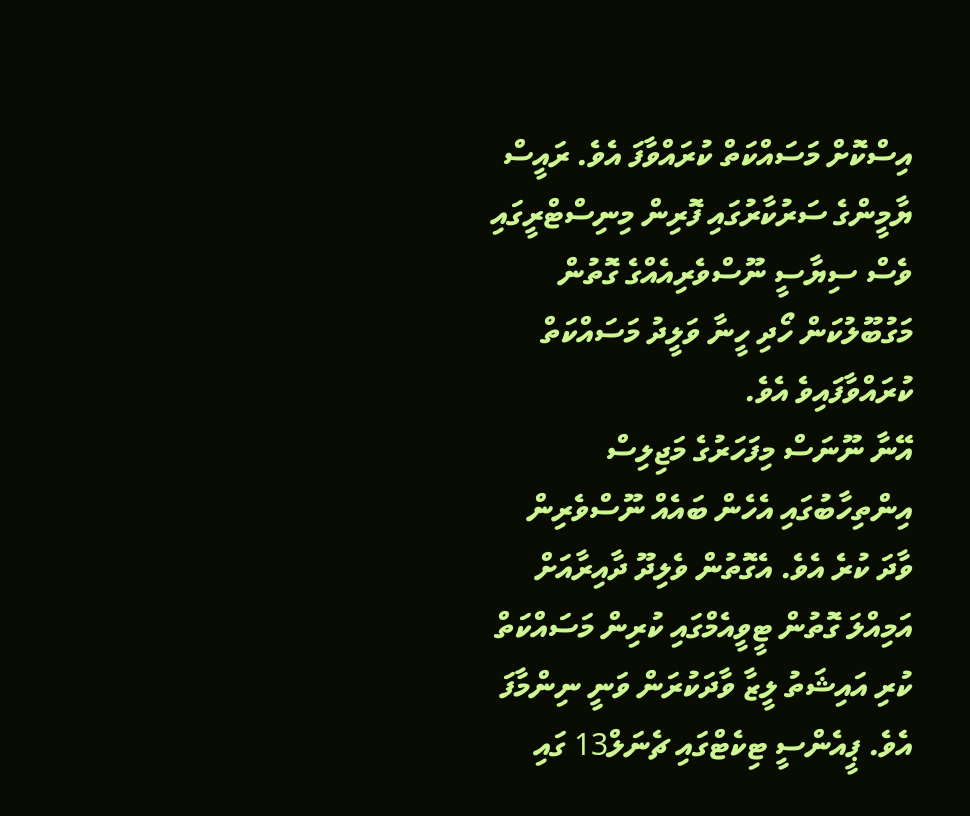އިސްކޮށް މަސައްކަތް ކުރައްވާފަ އެވެ. ރައީސް ޔާމީންގެ ސަރުކާރުގައި ފޮރިން މިނިސްޓްރީގައި ވެސް ސިޔާސީ ނޫސްވެރިއެއްގެ ގޮތުން މަގުބޫލުކަން ހޯދި ހީނާ ވަލީދު މަސައްކަތް ކުރައްވާފައިވެ އެވެ.
އޭނާ ނޫނަސް މިފަހަރުގެ މަޖިލިސް އިންތިހާބުގައި އެހެން ބައެއް ނޫސްވެރިން ވާދަ ކުރެ އެވެ. އެގޮތުން ވެލިދޫ ދާއިރާއަށް އަމިއްލަ ގޮތުން ޓީވީއެމްގައި ކުރިން މަސައްކަތް ކުރި އައިޝަތު ލީޒާ ވާދަކުރަން ވަނީ ނިންމާފަ އެވެ. ޕީއެންސީ ޓިކެޓްގައި ޗެނަލް13 ގައި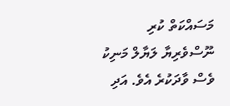މަސައްކަތް ކުރި ނޫސްވެރިޔާ ލަޔާލް މަނިކު ވެސް ވާދަކުރެ އެވެ. އަދި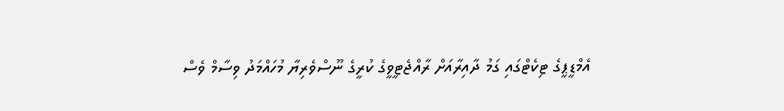އެމްޑީޕީގެ ޓިކެޓްގައި ގަމު ދާއިރާއަށް ރާއްޖެޓީވީގެ ކުރީގެ ނޫސްވެރިޔާ މުހައްމަދު ވިސާމް ވެސް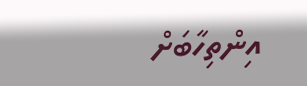އިންތިހާބަށް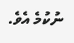ނުކުމެ އެވެ.